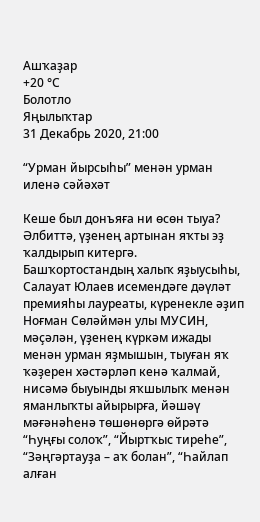Ашҡаҙар
+20 °С
Болотло
Яңылыҡтар
31 Декабрь 2020, 21:00

“Урман йырсыһы” менән урман иленә сәйәхәт

Кеше был донъяға ни өсөн тыуа? Әлбиттә, үҙенең артынан яҡты эҙ ҡалдырып китергә. Башҡортостандың халыҡ яҙыусыһы, Салауат Юлаев исемендәге дәүләт премияһы лауреаты, күренекле әҙип Ноғман Сөләймән улы МУСИН, мәҫәлән, үҙенең күркәм ижады менән урман яҙмышын, тыуған яҡ ҡәҙерен хәстәрләп кенә ҡалмай, нисәмә быуынды яҡшылыҡ менән яманлыҡты айырырға, йәшәү мәғәнәһенә төшөнөргә өйрәтә “Һуңғы солоҡ”, “Йыртҡыс тиреһе”, “Зәңгәртауҙа – аҡ болан”, “Һайлап алған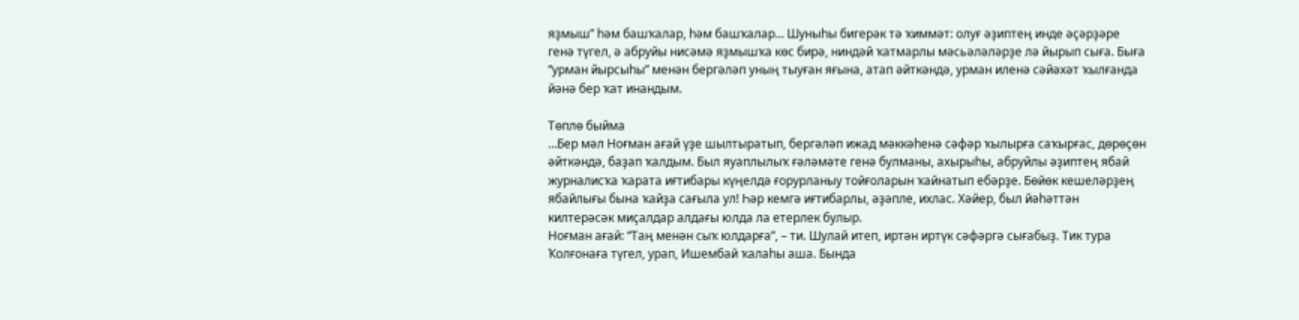яҙмыш” һәм башҡалар, һәм башҡалар… Шуныһы бигерәк тә ҡиммәт: олуғ әҙиптең инде әҫәрҙәре генә түгел, ә абруйы нисәмә яҙмышҡа көс бирә, ниндәй ҡатмарлы мәсьәләләрҙе лә йырып сыға. Быға “урман йырсыһы” менән бергәләп уның тыуған яғына, атап әйткәндә, урман иленә сәйәхәт ҡылғанда йәнә бер ҡат инандым.

Төплө быйма
…Бер мәл Ноғман ағай үҙе шылтыратып, бергәләп ижад мәккәһенә сәфәр ҡылырға саҡырғас, дөрөҫөн әйткәндә, баҙап ҡалдым. Был яуаплылыҡ ғәләмәте генә булманы, ахырыһы, абруйлы әҙиптең ябай журналисҡа ҡарата иғтибары күңелдә ғорурланыу тойғоларын ҡайнатып ебәрҙе. Бөйөк кешеләрҙең ябайлығы бына ҡайҙа сағыла ул! Һәр кемгә иғтибарлы, әҙәпле, ихлас. Хәйер, был йәһәттән килтерәсәк миҫалдар алдағы юлда ла етерлек булыр.
Ноғман ағай: “Таң менән сыҡ юлдарға”, – ти. Шулай итеп, иртән иртүк сәфәргә сығабыҙ. Тик тура Ҡолғонаға түгел, урап, Ишембай ҡалаһы аша. Бында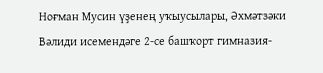Ноғман Мусин үҙенең уҡыусылары, Әхмәтзәки Вәлиди исемендәге 2-се башҡорт гимназия-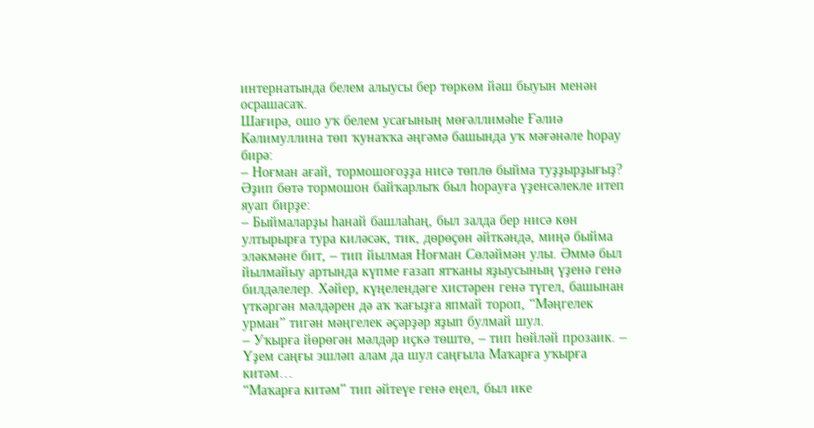интернатында белем алыусы бер төркөм йәш быуын менән осрашасаҡ.
Шағирә, ошо уҡ белем усағының мөғәллимәһе Ғәлиә Кәлимуллина төп ҡунаҡҡа әңгәмә башында уҡ мәғәнәле һорау бирә:
– Ноғман ағай, тормошоғоҙҙа нисә төплө быйма туҙҙырҙығыҙ?
Әҙип бөтә тормошон байҡарлыҡ был һорауға үҙенсәлекле итеп яуап бирҙе:
– Быймаларҙы һанай башлаһаң, был залда бер нисә көн ултырырға тура киләсәк, тик, дөрөҫөн әйткәндә, миңә быйма эләкмәне бит, – тип йылмая Ноғман Сөләймән улы. Әммә был йылмайыу артында күпме ғазап ятҡаны яҙыусының үҙенә генә билдәлелер. Хәйер, күңелендәге хистәрен генә түгел, башынан үткәргән мәлдәрен дә аҡ ҡағыҙға япмай тороп, “Мәңгелек урман” тигән мәңгелек әҫәрҙәр яҙып булмай шул.
– Уҡырға йөрөгән мәлдәр иҫкә төштө, – тип һөйләй прозаик. – Үҙем саңғы эшләп алам да шул саңғыла Маҡарға уҡырға китәм…
“Маҡарға китәм” тип әйтеүе генә еңел, был ике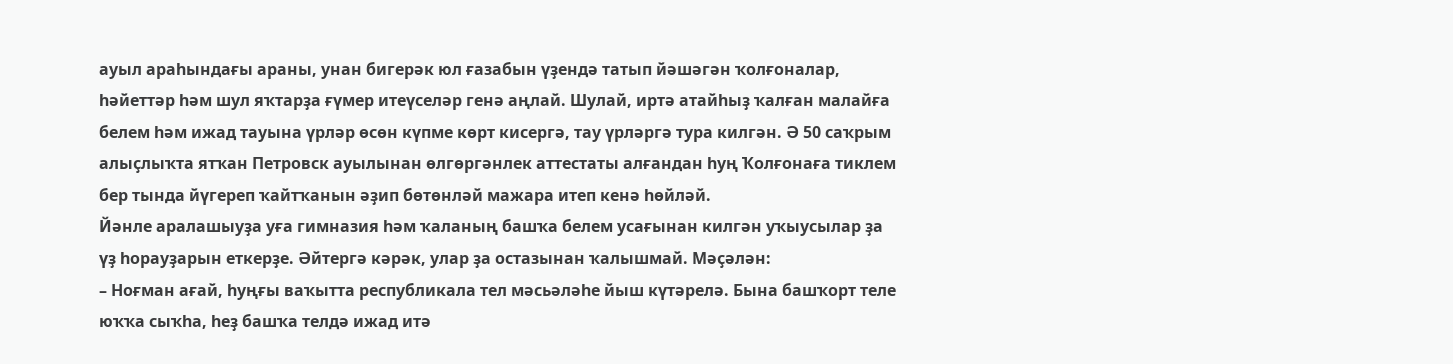ауыл араһындағы араны, унан бигерәк юл ғазабын үҙендә татып йәшәгән ҡолғоналар, һәйеттәр һәм шул яҡтарҙа ғүмер итеүселәр генә аңлай. Шулай, иртә атайһыҙ ҡалған малайға белем һәм ижад тауына үрләр өсөн күпме көрт кисергә, тау үрләргә тура килгән. Ә 50 саҡрым алыҫлыҡта ятҡан Петровск ауылынан өлгөргәнлек аттестаты алғандан һуң Ҡолғонаға тиклем бер тында йүгереп ҡайтҡанын әҙип бөтөнләй мажара итеп кенә һөйләй.
Йәнле аралашыуҙа уға гимназия һәм ҡаланың башҡа белем усағынан килгән уҡыусылар ҙа үҙ һорауҙарын еткерҙе. Әйтергә кәрәк, улар ҙа остазынан ҡалышмай. Мәҫәлән:
– Ноғман ағай, һуңғы ваҡытта республикала тел мәсьәләһе йыш күтәрелә. Бына башҡорт теле юҡҡа сыҡһа, һеҙ башҡа телдә ижад итә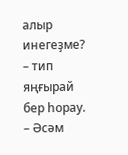алыр инегеҙме? – тип яңғырай бер һорау.
– Әсәм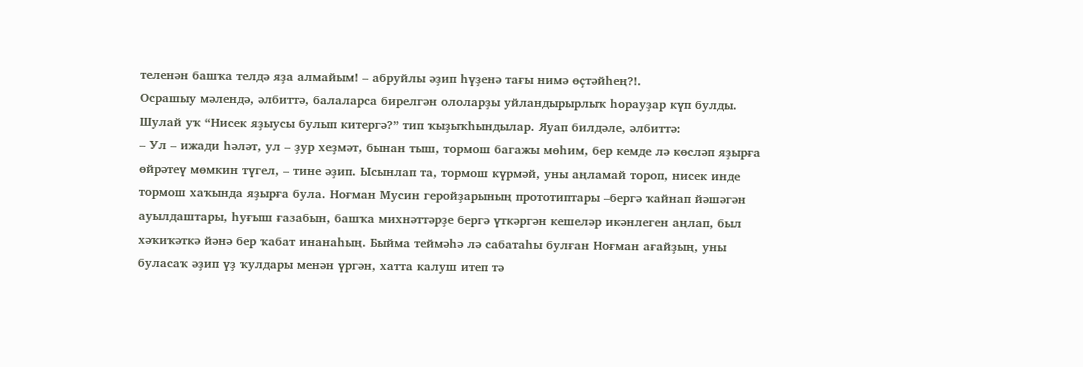теленән башҡа телдә яҙа алмайым! – абруйлы әҙип һүҙенә тағы нимә өҫтәйһең?!.
Осрашыу мәлендә, әлбиттә, балаларса бирелгән ололарҙы уйландырырлыҡ һорауҙар күп булды. Шулай уҡ “Нисек яҙыусы булып китергә?” тип ҡыҙыҡһындылар. Яуап билдәле, әлбиттә:
– Ул – ижади һәләт, ул – ҙур хеҙмәт, бынан тыш, тормош багажы мөһим, бер кемде лә көсләп яҙырға өйрәтеү мөмкин түгел, – тине әҙип. Ысынлап та, тормош күрмәй, уны аңламай тороп, нисек инде тормош хаҡында яҙырға була. Ноғман Мусин геройҙарының прототиптары –бергә ҡайнап йәшәгән ауылдаштары, һуғыш ғазабын, башҡа михнәттәрҙе бергә үткәргән кешеләр икәнлеген аңлап, был хәҡиҡәткә йәнә бер ҡабат инанаһың. Быйма теймәһә лә сабатаһы булған Ноғман ағайҙың, уны буласаҡ әҙип үҙ ҡулдары менән үргән, хатта калуш итеп тә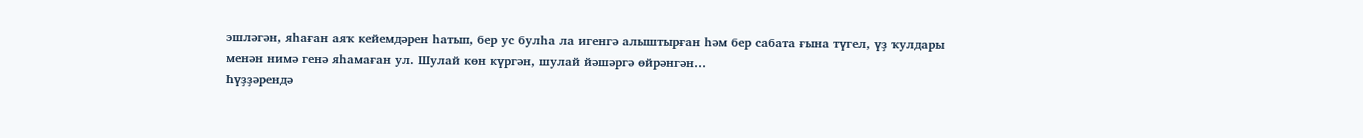эшләгән, яһаған аяҡ кейемдәрен һатып, бер ус булһа ла игенгә алыштырған һәм бер сабата ғына түгел, үҙ ҡулдары менән нимә генә яһамаған ул. Шулай көн күргән, шулай йәшәргә өйрәнгән…
Һүҙҙәрендә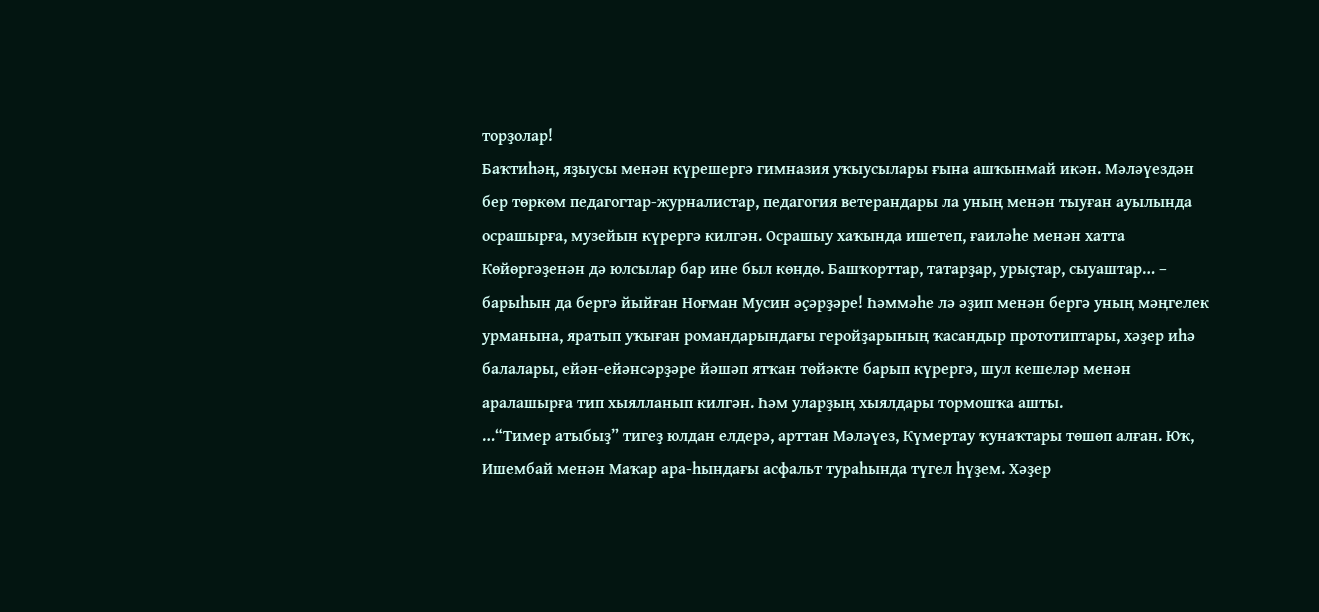торҙолар!
Баҡтиһәң, яҙыусы менән күрешергә гимназия уҡыусылары ғына ашҡынмай икән. Мәләүездән бер төркөм педагогтар-журналистар, педагогия ветерандары ла уның менән тыуған ауылында осрашырға, музейын күрергә килгән. Осрашыу хаҡында ишетеп, ғаиләһе менән хатта Көйөргәҙенән дә юлсылар бар ине был көндө. Башҡорттар, татарҙар, урыҫтар, сыуаштар… – барыһын да бергә йыйған Ноғман Мусин әҫәрҙәре! Һәммәһе лә әҙип менән бергә уның мәңгелек урманына, яратып уҡыған романдарындағы геройҙарының ҡасандыр прототиптары, хәҙер иһә балалары, ейән-ейәнсәрҙәре йәшәп ятҡан төйәкте барып күрергә, шул кешеләр менән аралашырға тип хыялланып килгән. Һәм уларҙың хыялдары тормошҡа ашты.
…“Тимер атыбыҙ” тигеҙ юлдан елдерә, арттан Мәләүез, Күмертау ҡунаҡтары төшөп алған. Юҡ, Ишембай менән Маҡар ара-һындағы асфальт тураһында түгел һүҙем. Хәҙер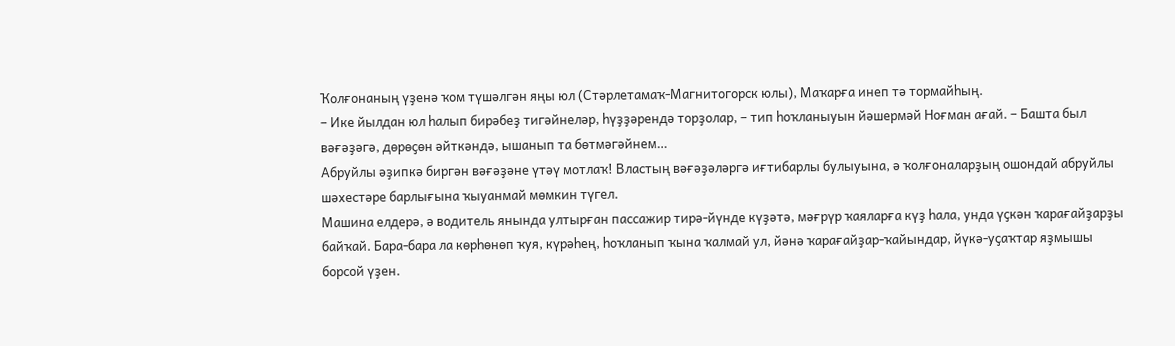Ҡолғонаның үҙенә ҡом түшәлгән яңы юл (Стәрлетамаҡ-Магнитогорск юлы), Маҡарға инеп тә тормайһың.
– Ике йылдан юл һалып бирәбеҙ тигәйнеләр, һүҙҙәрендә торҙолар, – тип һоҡланыуын йәшермәй Ноғман ағай. – Башта был вәғәҙәгә, дөрөҫөн әйткәндә, ышанып та бөтмәгәйнем…
Абруйлы әҙипкә биргән вәғәҙәне үтәү мотлаҡ! Властың вәғәҙәләргә иғтибарлы булыуына, ә ҡолғоналарҙың ошондай абруйлы шәхестәре барлығына ҡыуанмай мөмкин түгел.
Машина елдерә, ә водитель янында ултырған пассажир тирә-йүнде күҙәтә, мәғрүр ҡаяларға күҙ һала, унда үҫкән ҡарағайҙарҙы байҡай. Бара-бара ла көрһөнөп ҡуя, күрәһең, һоҡланып ҡына ҡалмай ул, йәнә ҡарағайҙар-ҡайындар, йүкә-уҫаҡтар яҙмышы борсой үҙен.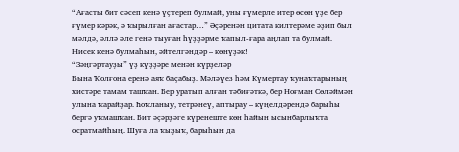“Ағасты бит сәсеп кенә үҫтереп булмай, уны ғүмерле итер өсөн үҙе бер ғүмер кәрәк, ә ҡырылған ағастар…” Әҫәренән цитата килтерәме әҙип был мәлдә, әллә әле генә тыуған һүҙҙәрме ҡапыл-ғара аңлап та булмай. Нисек кенә булмаһын, әйтелгәндәр – көнүҙәк!
“Зәңгәртауҙы” үҙ күҙҙәре менән күрҙеләр
Бына Ҡолғона еренә аяҡ баҫабыҙ. Мәләүез һәм Күмертау ҡунаҡтарының хистәре тамам ташҡан. Бер уратып алған тәбиғәткә, бер Ноғман Сөләймән улына ҡарайҙар. Һоҡланыу, тетрәнеү, аптырау – күңелдәрендә барыһы бергә уҡмашҡан. Бит әҫәрҙәге күренеште көн һайын ысынбарлыҡта осратмайһың. Шуға ла ҡыҙыҡ, барыһын да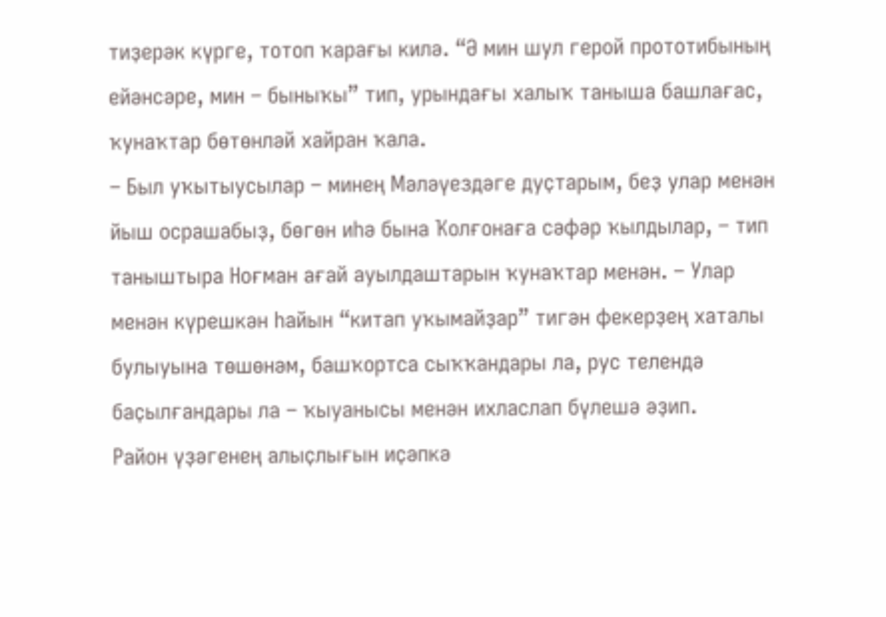тиҙерәк күрге, тотоп ҡарағы килә. “Ә мин шул герой прототибының ейәнсәре, мин – быныҡы” тип, урындағы халыҡ таныша башлағас, ҡунаҡтар бөтөнләй хайран ҡала.
– Был уҡытыусылар – минең Мәләүездәге дуҫтарым, беҙ улар менән йыш осрашабыҙ, бөгөн иһә бына Ҡолғонаға сәфәр ҡылдылар, – тип таныштыра Ноғман ағай ауылдаштарын ҡунаҡтар менән. – Улар менән күрешкән һайын “китап уҡымайҙар” тигән фекерҙең хаталы булыуына төшөнәм, башҡортса сыҡҡандары ла, рус телендә баҫылғандары ла – ҡыуанысы менән ихласлап бүлешә әҙип.
Район үҙәгенең алыҫлығын иҫәпкә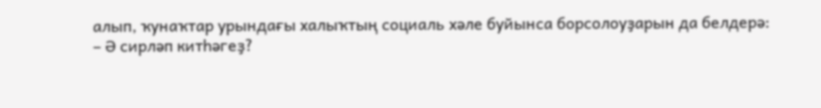алып, ҡунаҡтар урындағы халыҡтың социаль хәле буйынса борсолоуҙарын да белдерә:
– Ә сирләп китһәгеҙ?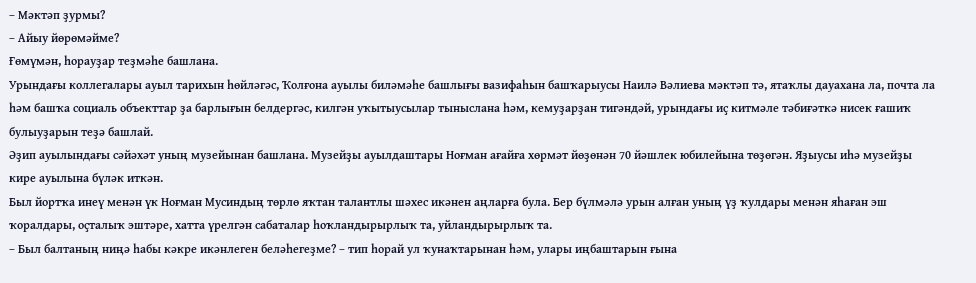– Мәктәп ҙурмы?
– Айыу йөрөмәйме?
Ғөмүмән, һорауҙар теҙмәһе башлана.
Урындағы коллегалары ауыл тарихын һөйләгәс, Ҡолғона ауылы биләмәһе башлығы вазифаһын башҡарыусы Наилә Вәлиева мәктәп тә, ятаҡлы дауахана ла, почта ла һәм башҡа социаль объекттар ҙа барлығын белдергәс, килгән уҡытыусылар тыныслана һәм, кемуҙарҙан тигәндәй, урындағы иҫ китмәле тәбиғәткә нисек ғашиҡ булыуҙарын теҙә башлай.
Әҙип ауылындағы сәйәхәт уның музейынан башлана. Музейҙы ауылдаштары Ноғман ағайға хөрмәт йөҙөнән 70 йәшлек юбилейына төҙөгән. Яҙыусы иһә музейҙы кире ауылына бүләк иткән.
Был йортҡа инеү менән үк Ноғман Мусиндың төрлө яҡтан талантлы шәхес икәнен аңларға була. Бер бүлмәлә урын алған уның үҙ ҡулдары менән яһаған эш ҡоралдары, оҫталыҡ эштәре, хатта үрелгән сабаталар һоҡландырырлыҡ та, уйландырырлыҡ та.
– Был балтаның ниңә һабы кәкре икәнлеген беләһегеҙме? – тип һорай ул ҡунаҡтарынан һәм, улары иңбаштарын ғына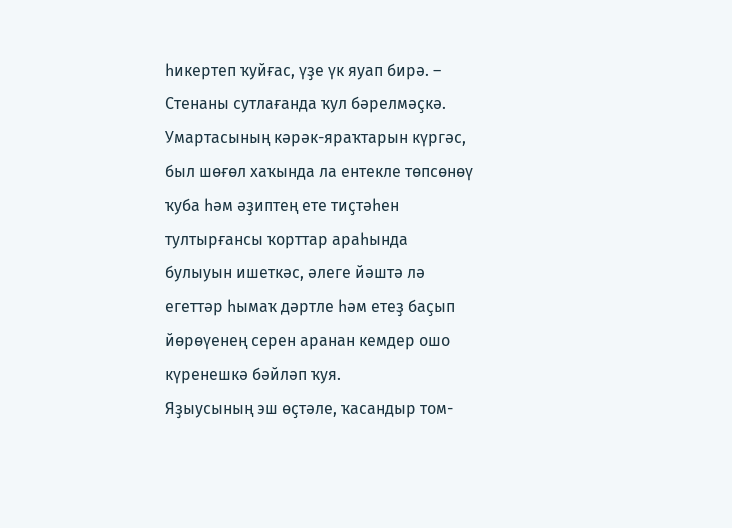һикертеп ҡуйғас, үҙе үк яуап бирә. – Стенаны сутлағанда ҡул бәрелмәҫкә.
Умартасының кәрәк-яраҡтарын күргәс, был шөғөл хаҡында ла ентекле төпсөнөү ҡуба һәм әҙиптең ете тиҫтәһен тултырғансы ҡорттар араһында булыуын ишеткәс, әлеге йәштә лә егеттәр һымаҡ дәртле һәм етеҙ баҫып йөрөүенең серен аранан кемдер ошо күренешкә бәйләп ҡуя.
Яҙыусының эш өҫтәле, ҡасандыр том-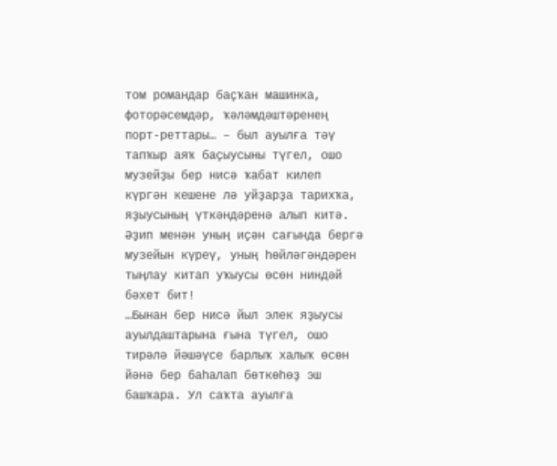том романдар баҫҡан машинка, фоторәсемдәр, ҡәләмдәштәренең порт-реттары… – был ауылға тәү тапҡыр аяҡ баҫыусыны түгел, ошо музейҙы бер нисә ҡабат килеп күргән кешене лә уйҙарҙа тарихҡа, яҙыусының үткәндәренә алып китә. Әҙип менән уның иҫән сағында бергә музейын күреү, уның һөйләгәндәрен тыңлау китап уҡыусы өсөн ниндәй бәхет бит!
…Бынан бер нисә йыл элек яҙыусы ауылдаштарына ғына түгел, ошо тирәлә йәшәүсе барлыҡ халыҡ өсөн йәнә бер баһалап бөткөһөҙ эш башҡара. Ул саҡта ауылға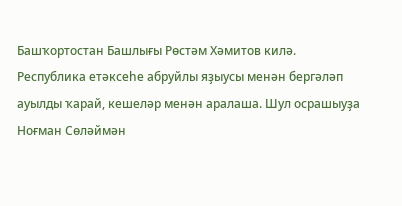Башҡортостан Башлығы Рөстәм Хәмитов килә. Республика етәксеһе абруйлы яҙыусы менән бергәләп ауылды ҡарай, кешеләр менән аралаша. Шул осрашыуҙа Ноғман Сөләймән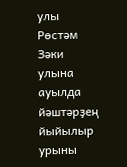улы Рөстәм Зәки улына ауылда йәштәрҙең йыйылыр урыны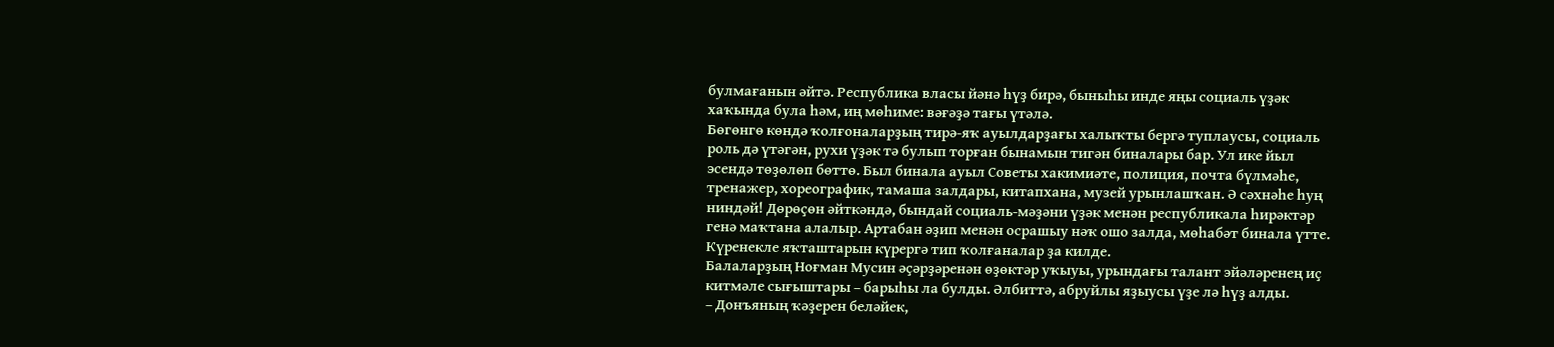булмағанын әйтә. Республика власы йәнә һүҙ бирә, быныһы инде яңы социаль үҙәк хаҡында була һәм, иң мөһиме: вәғәҙә тағы үтәлә.
Бөгөнгө көндә ҡолғоналарҙың тирә-яҡ ауылдарҙағы халыҡты бергә туплаусы, социаль роль дә үтәгән, рухи үҙәк тә булып торған бынамын тигән биналары бар. Ул ике йыл эсендә төҙөлөп бөттө. Был бинала ауыл Советы хакимиәте, полиция, почта бүлмәһе, тренажер, хореографик, тамаша залдары, китапхана, музей урынлашҡан. Ә сәхнәһе һуң ниндәй! Дөрөҫөн әйткәндә, бындай социаль-мәҙәни үҙәк менән республикала һирәктәр генә маҡтана алалыр. Артабан әҙип менән осрашыу нәҡ ошо залда, мөһабәт бинала үтте. Күренекле яҡташтарын күрергә тип ҡолғаналар ҙа килде.
Балаларҙың Ноғман Мусин әҫәрҙәренән өҙөктәр уҡыуы, урындағы талант эйәләренең иҫ китмәле сығыштары – барыһы ла булды. Әлбиттә, абруйлы яҙыусы үҙе лә һүҙ алды.
– Донъяның ҡәҙерен беләйек,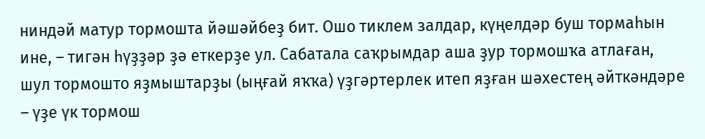ниндәй матур тормошта йәшәйбеҙ бит. Ошо тиклем залдар, күңелдәр буш тормаһын ине, – тигән һүҙҙәр ҙә еткерҙе ул. Сабатала саҡрымдар аша ҙур тормошҡа атлаған, шул тормошто яҙмыштарҙы (ыңғай яҡҡа) үҙгәртерлек итеп яҙған шәхестең әйткәндәре – үҙе үк тормош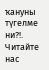ҡануны түгелме ни?!.
Читайте нас